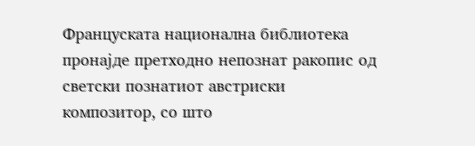Француската национална библиотека пронајде претходно непознат ракопис од светски познатиот австриски композитор, со што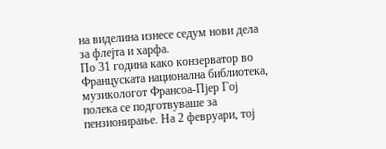на виделина изнесе седум нови дела за флејта и харфа.
По 31 година како конзерватор во Француската национална библиотека, музикологот Франсоа-Пјер Гој полека се подготвуваше за пензионирање. На 2 февруари, тој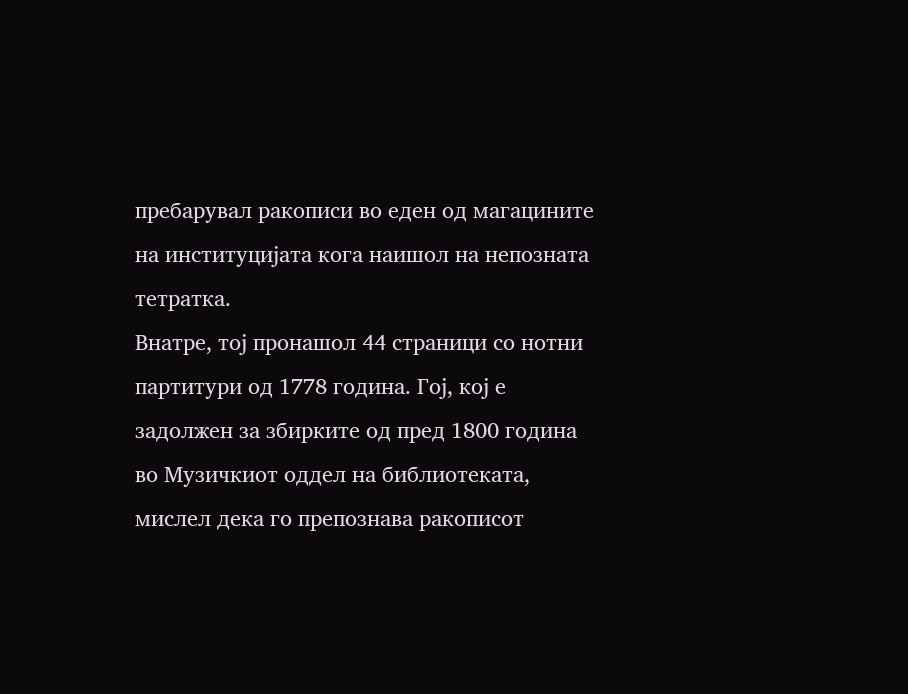пребарувал ракописи во еден од магацините на институцијата кога наишол на непозната тетратка.
Внатре, тој пронашол 44 страници со нотни партитури од 1778 година. Гој, кој е задолжен за збирките од пред 1800 година во Музичкиот оддел на библиотеката, мислел дека го препознава ракописот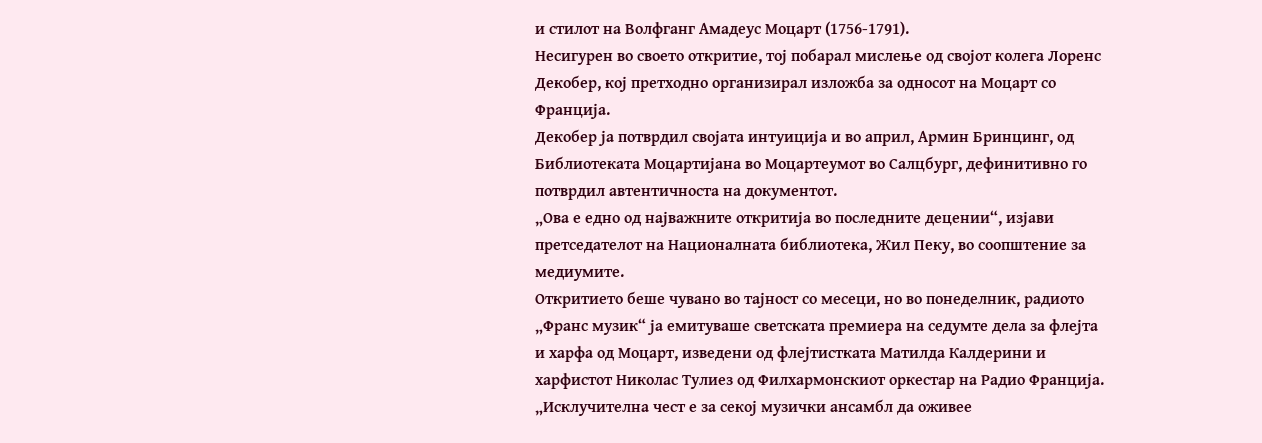и стилот на Волфганг Амадеус Моцарт (1756-1791).
Несигурен во своето откритие, тој побарал мислење од својот колега Лоренс Декобер, кој претходно организирал изложба за односот на Моцарт со Франција.
Декобер ја потврдил својата интуиција и во април, Армин Бринцинг, од Библиотеката Моцартијана во Моцартеумот во Салцбург, дефинитивно го потврдил автентичноста на документот.
„Ова е едно од најважните откритија во последните децении“, изјави претседателот на Националната библиотека, Жил Пеку, во соопштение за медиумите.
Откритието беше чувано во тајност со месеци, но во понеделник, радиото „Франс музик“ ја емитуваше светската премиера на седумте дела за флејта и харфа од Моцарт, изведени од флејтистката Матилда Калдерини и харфистот Николас Тулиез од Филхармонскиот оркестар на Радио Франција.
„Исклучителна чест е за секој музички ансамбл да оживее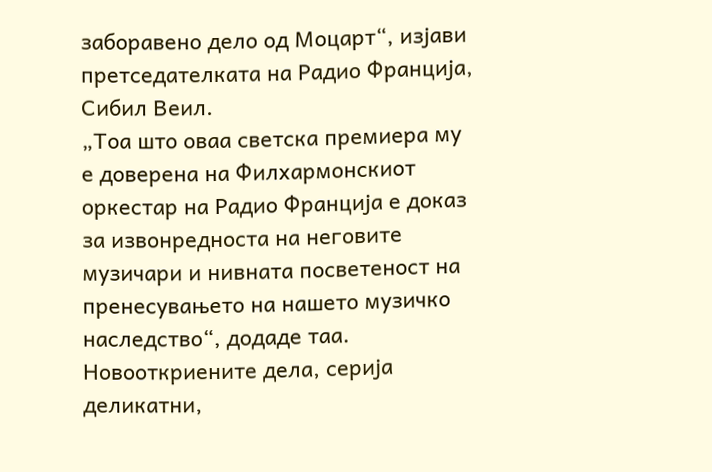заборавено дело од Моцарт“, изјави претседателката на Радио Франција, Сибил Веил.
„Тоа што оваа светска премиера му е доверена на Филхармонскиот оркестар на Радио Франција е доказ за извонредноста на неговите музичари и нивната посветеност на пренесувањето на нашето музичко наследство“, додаде таа.
Новооткриените дела, серија деликатни,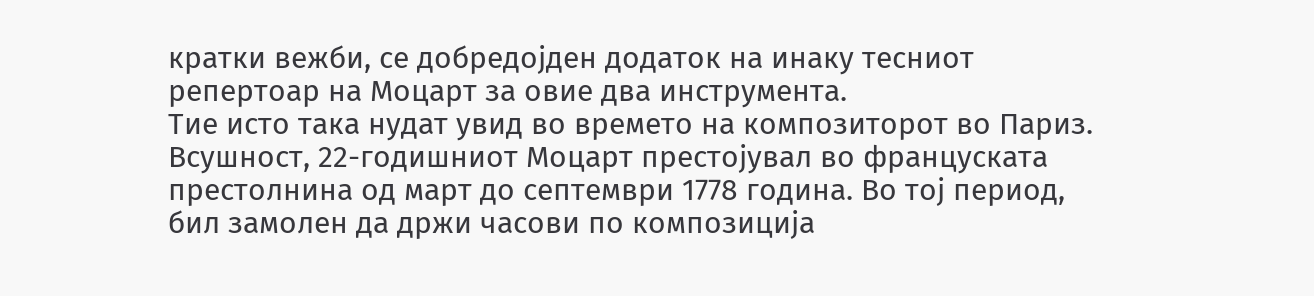кратки вежби, се добредојден додаток на инаку тесниот репертоар на Моцарт за овие два инструмента.
Тие исто така нудат увид во времето на композиторот во Париз. Всушност, 22-годишниот Моцарт престојувал во француската престолнина од март до септември 1778 година. Во тој период, бил замолен да држи часови по композиција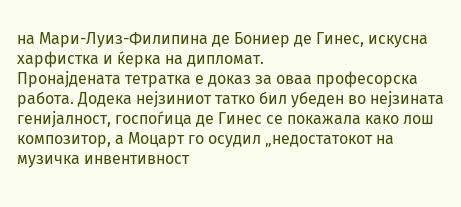на Мари-Луиз-Филипина де Бониер де Гинес, искусна харфистка и ќерка на дипломат.
Пронајдената тетратка е доказ за оваа професорска работа. Додека нејзиниот татко бил убеден во нејзината генијалност, госпоѓица де Гинес се покажала како лош композитор, а Моцарт го осудил „недостатокот на музичка инвентивност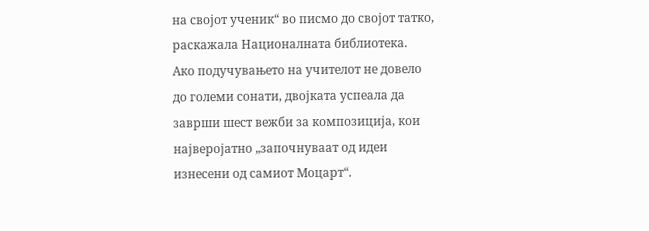на својот ученик“ во писмо до својот татко, раскажала Националната библиотека.
Ако подучувањето на учителот не довело до големи сонати, двојката успеала да заврши шест вежби за композиција, кои најверојатно „започнуваат од идеи изнесени од самиот Моцарт“.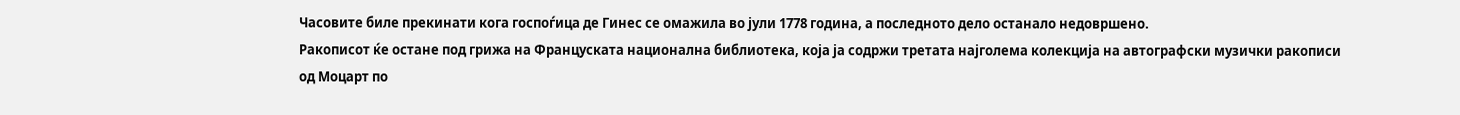Часовите биле прекинати кога госпоѓица де Гинес се омажила во јули 1778 година, а последното дело останало недовршено.
Ракописот ќе остане под грижа на Француската национална библиотека, која ја содржи третата најголема колекција на автографски музички ракописи од Моцарт по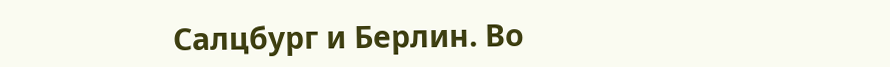Салцбург и Берлин. Во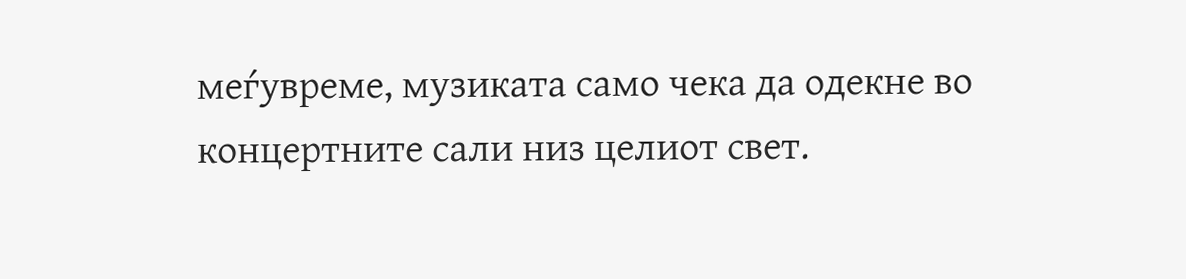меѓувреме, музиката само чека да одекне во концертните сали низ целиот свет.